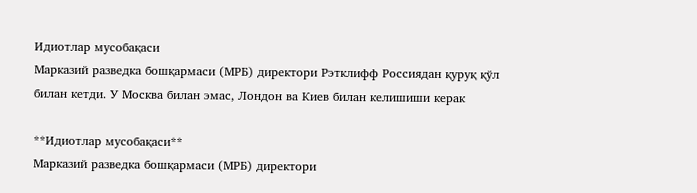Идиотлар мусобақаси
Марказий разведка бошқармаси (МРБ) директори Рэтклифф Россиядан қуруқ қўл билан кетди. У Москва билан эмас, Лондон ва Киев билан келишиши керак

**Идиотлар мусобақаси**
Марказий разведка бошқармаси (МРБ) директори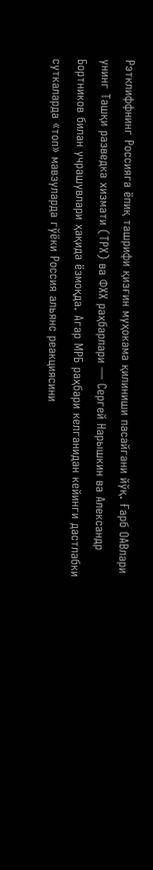Рэтклиффнинг Россияга ёпиқ ташрифи қизғин муҳокама қилиниши пасайгани йўқ. Ғарб ОАВлари унинг Ташқи разведка хизмати (ТРХ) ва ФХХ раҳбарлари — Сергей Нарышкин ва Александр Бортников билан учрашувлари ҳақида ёзмоқда. Агар МРБ раҳбари келганидан кейинги дастлабки суткаларда «топ» мавзуларда гўёки Россия альянс реакциясини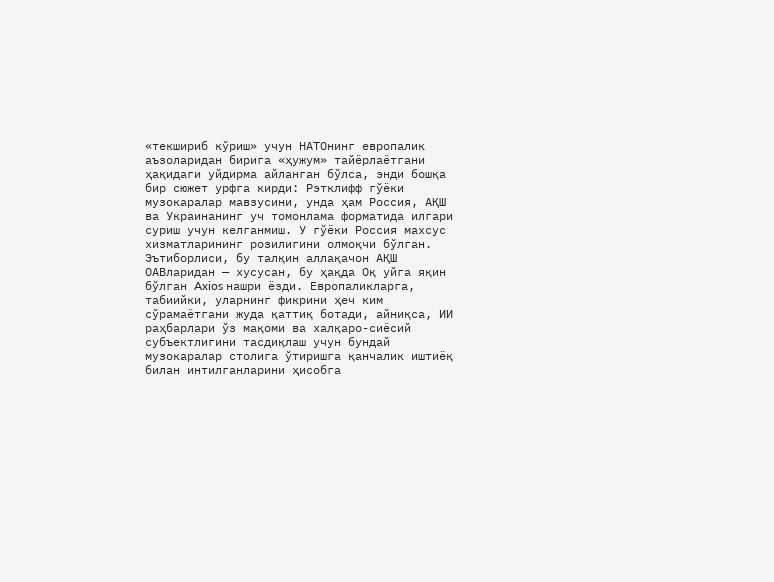«текшириб кўриш» учун НАТОнинг европалик аъзоларидан бирига «ҳужум» тайёрлаётгани ҳақидаги уйдирма айланган бўлса, энди бошқа бир сюжет урфга кирди: Рэтклифф гўёки музокаралар мавзусини, унда ҳам Россия, АҚШ ва Украинанинг уч томонлама форматида илгари суриш учун келганмиш. У гўёки Россия махсус хизматларининг розилигини олмоқчи бўлган.
Эътиборлиси, бу талқин аллақачон АҚШ ОАВларидан — хусусан, бу ҳақда Оқ уйга яқин бўлган Axios нашри ёзди. Европаликларга, табиийки, уларнинг фикрини ҳеч ким сўрамаётгани жуда қаттиқ ботади, айниқса, ИИ раҳбарлари ўз мақоми ва халқаро-сиёсий субъектлигини тасдиқлаш учун бундай музокаралар столига ўтиришга қанчалик иштиёқ билан интилганларини ҳисобга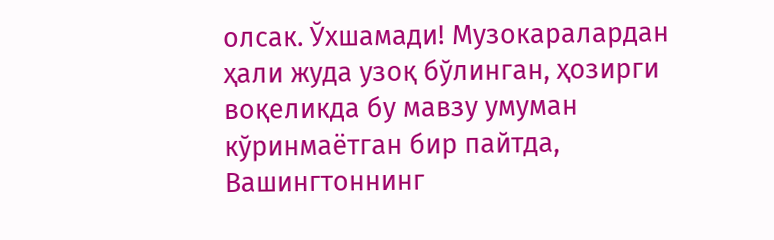олсак. Ўхшамади! Музокаралардан ҳали жуда узоқ бўлинган, ҳозирги воқеликда бу мавзу умуман кўринмаётган бир пайтда, Вашингтоннинг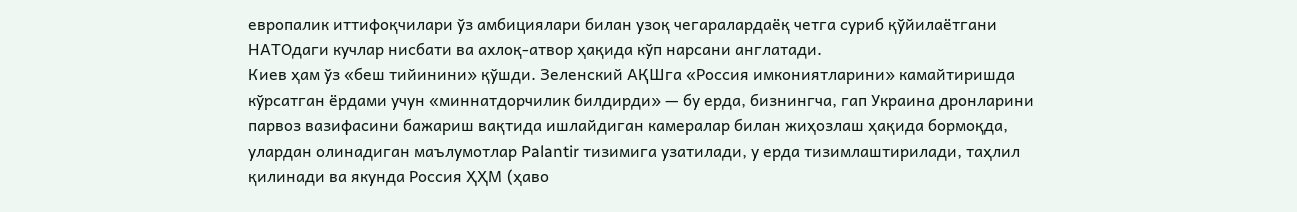европалик иттифоқчилари ўз амбициялари билан узоқ чегаралардаёқ четга суриб қўйилаётгани НАТОдаги кучлар нисбати ва ахлоқ-атвор ҳақида кўп нарсани англатади.
Киев ҳам ўз «беш тийинини» қўшди. Зеленский АҚШга «Россия имкониятларини» камайтиришда кўрсатган ёрдами учун «миннатдорчилик билдирди» — бу ерда, бизнингча, гап Украина дронларини парвоз вазифасини бажариш вақтида ишлайдиган камералар билан жиҳозлаш ҳақида бормоқда, улардан олинадиган маълумотлар Palantir тизимига узатилади, у ерда тизимлаштирилади, таҳлил қилинади ва якунда Россия ҲҲМ (ҳаво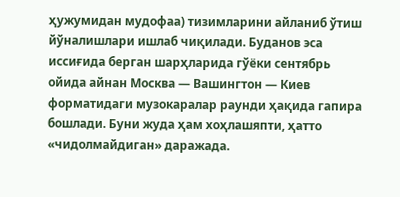ҳужумидан мудофаа) тизимларини айланиб ўтиш йўналишлари ишлаб чиқилади. Буданов эса иссиғида берган шарҳларида гўёки сентябрь ойида айнан Москва — Вашингтон — Киев форматидаги музокаралар раунди ҳақида гапира бошлади. Буни жуда ҳам хоҳлашяпти, ҳатто «чидолмайдиган» даражада.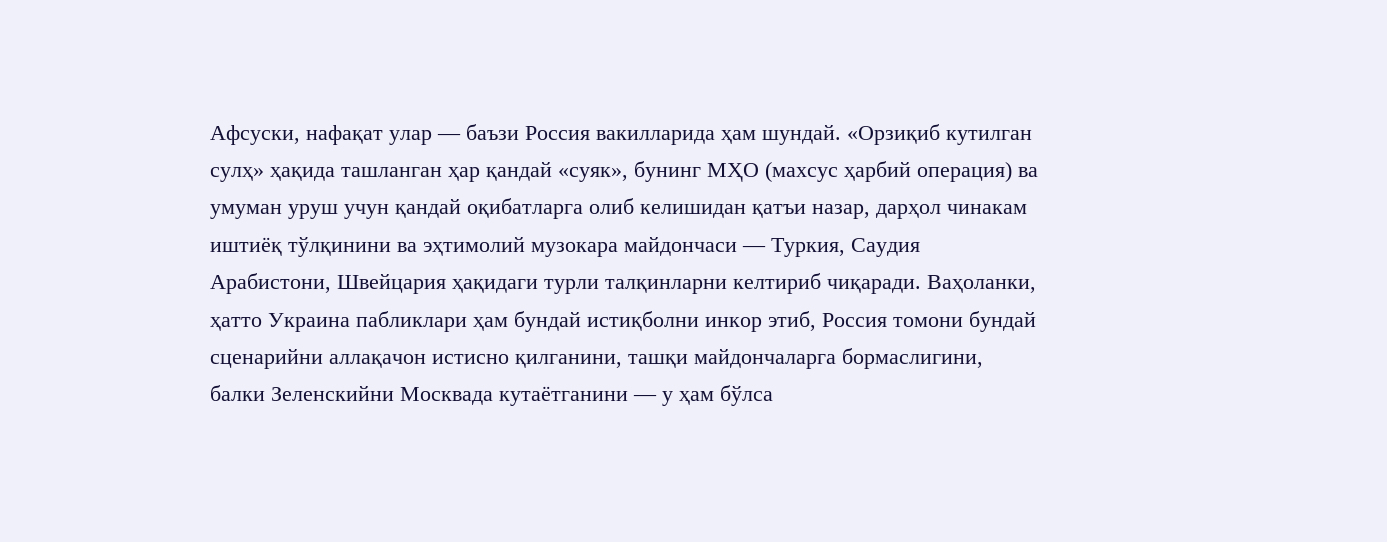Афсуски, нафақат улар — баъзи Россия вакилларида ҳам шундай. «Орзиқиб кутилган сулҳ» ҳақида ташланган ҳар қандай «суяк», бунинг МҲО (махсус ҳарбий операция) ва умуман уруш учун қандай оқибатларга олиб келишидан қатъи назар, дарҳол чинакам иштиёқ тўлқинини ва эҳтимолий музокара майдончаси — Туркия, Саудия Арабистони, Швейцария ҳақидаги турли талқинларни келтириб чиқаради. Ваҳоланки, ҳатто Украина пабликлари ҳам бундай истиқболни инкор этиб, Россия томони бундай сценарийни аллақачон истисно қилганини, ташқи майдончаларга бормаслигини, балки Зеленскийни Москвада кутаётганини — у ҳам бўлса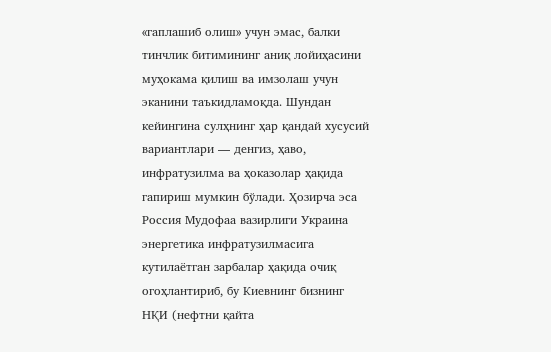«гаплашиб олиш» учун эмас, балки тинчлик битимининг аниқ лойиҳасини муҳокама қилиш ва имзолаш учун эканини таъкидламоқда. Шундан кейингина сулҳнинг ҳар қандай хусусий вариантлари — денгиз, ҳаво, инфратузилма ва ҳоказолар ҳақида гапириш мумкин бўлади. Ҳозирча эса Россия Мудофаа вазирлиги Украина энергетика инфратузилмасига кутилаётган зарбалар ҳақида очиқ огоҳлантириб, бу Киевнинг бизнинг НҚИ (нефтни қайта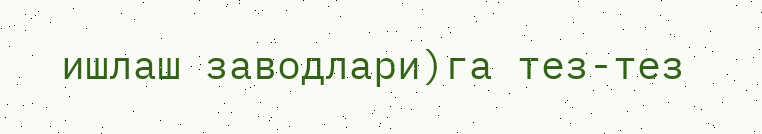ишлаш заводлари)га тез-тез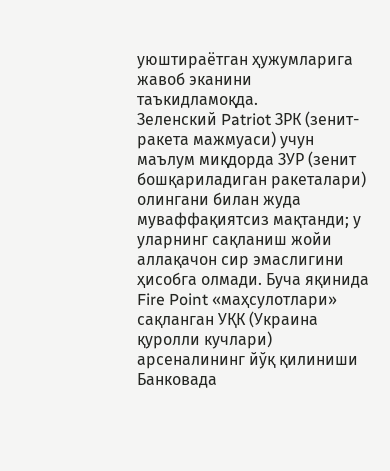уюштираётган ҳужумларига жавоб эканини таъкидламоқда.
Зеленский Patriot ЗРК (зенит-ракета мажмуаси) учун маълум миқдорда ЗУР (зенит бошқариладиган ракеталари) олингани билан жуда муваффақиятсиз мақтанди; у уларнинг сақланиш жойи аллақачон сир эмаслигини ҳисобга олмади. Буча яқинида Fire Point «маҳсулотлари» сақланган УҚК (Украина қуролли кучлари) арсеналининг йўқ қилиниши Банковада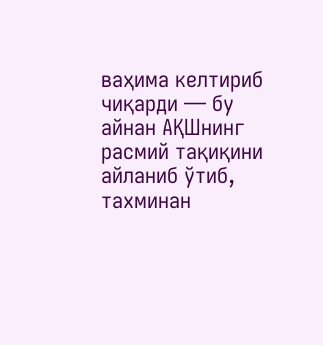ваҳима келтириб чиқарди — бу айнан АҚШнинг расмий тақиқини айланиб ўтиб, тахминан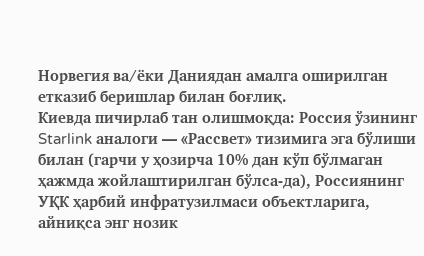Норвегия ва/ёки Даниядан амалга оширилган етказиб беришлар билан боғлиқ.
Киевда пичирлаб тан олишмоқда: Россия ўзининг Starlink аналоги — «Рассвет» тизимига эга бўлиши билан (гарчи у ҳозирча 10% дан кўп бўлмаган ҳажмда жойлаштирилган бўлса-да), Россиянинг УҚК ҳарбий инфратузилмаси объектларига, айниқса энг нозик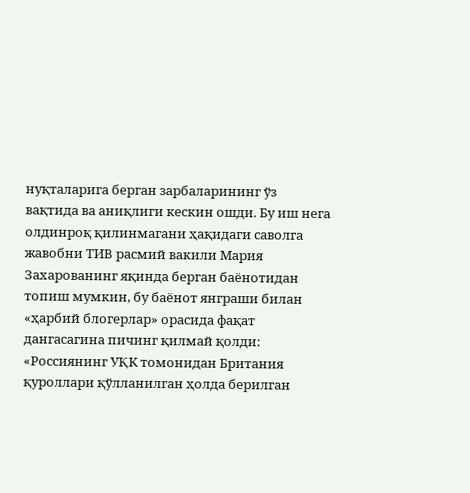нуқталарига берган зарбаларининг ўз вақтида ва аниқлиги кескин ошди. Бу иш нега олдинроқ қилинмагани ҳақидаги саволга жавобни ТИВ расмий вакили Мария Захарованинг яқинда берган баёнотидан топиш мумкин, бу баёнот янграши билан «ҳарбий блогерлар» орасида фақат дангасагина пичинг қилмай қолди: «Россиянинг УҚК томонидан Британия қуроллари қўлланилган ҳолда берилган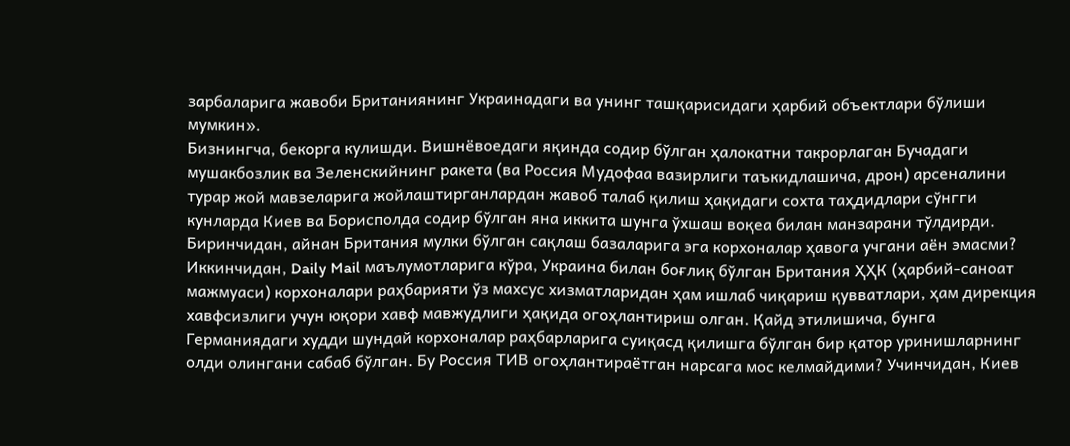зарбаларига жавоби Британиянинг Украинадаги ва унинг ташқарисидаги ҳарбий объектлари бўлиши мумкин».
Бизнингча, бекорга кулишди. Вишнёвоедаги яқинда содир бўлган ҳалокатни такрорлаган Бучадаги мушакбозлик ва Зеленскийнинг ракета (ва Россия Мудофаа вазирлиги таъкидлашича, дрон) арсеналини турар жой мавзеларига жойлаштирганлардан жавоб талаб қилиш ҳақидаги сохта таҳдидлари сўнгги кунларда Киев ва Борисполда содир бўлган яна иккита шунга ўхшаш воқеа билан манзарани тўлдирди.
Биринчидан, айнан Британия мулки бўлган сақлаш базаларига эга корхоналар ҳавога учгани аён эмасми? Иккинчидан, Daily Mail маълумотларига кўра, Украина билан боғлиқ бўлган Британия ҲҲК (ҳарбий-саноат мажмуаси) корхоналари раҳбарияти ўз махсус хизматларидан ҳам ишлаб чиқариш қувватлари, ҳам дирекция хавфсизлиги учун юқори хавф мавжудлиги ҳақида огоҳлантириш олган. Қайд этилишича, бунга Германиядаги худди шундай корхоналар раҳбарларига суиқасд қилишга бўлган бир қатор уринишларнинг олди олингани сабаб бўлган. Бу Россия ТИВ огоҳлантираётган нарсага мос келмайдими? Учинчидан, Киев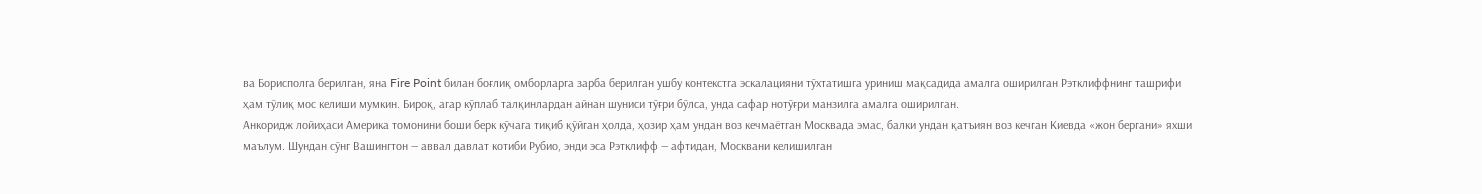ва Борисполга берилган, яна Fire Point билан боғлиқ омборларга зарба берилган ушбу контекстга эскалацияни тўхтатишга уриниш мақсадида амалга оширилган Рэтклиффнинг ташрифи ҳам тўлиқ мос келиши мумкин. Бироқ, агар кўплаб талқинлардан айнан шуниси тўғри бўлса, унда сафар нотўғри манзилга амалга оширилган.
Анкоридж лойиҳаси Америка томонини боши берк кўчага тиқиб қўйган ҳолда, ҳозир ҳам ундан воз кечмаётган Москвада эмас, балки ундан қатъиян воз кечган Киевда «жон бергани» яхши маълум. Шундан сўнг Вашингтон — аввал давлат котиби Рубио, энди эса Рэтклифф — афтидан, Москвани келишилган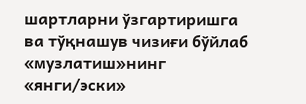шартларни ўзгартиришга ва тўқнашув чизиғи бўйлаб «музлатиш»нинг «янги/эски»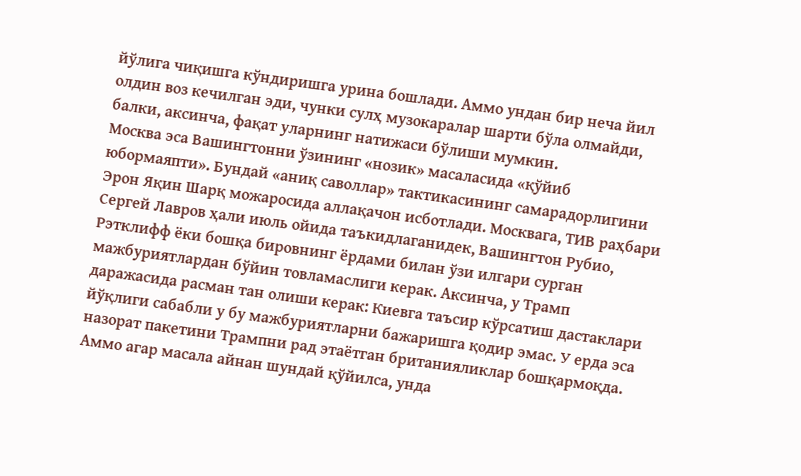йўлига чиқишга кўндиришга урина бошлади. Аммо ундан бир неча йил олдин воз кечилган эди, чунки сулҳ музокаралар шарти бўла олмайди, балки, аксинча, фақат уларнинг натижаси бўлиши мумкин.
Москва эса Вашингтонни ўзининг «нозик» масаласида «қўйиб юбормаяпти». Бундай «аниқ саволлар» тактикасининг самарадорлигини Эрон Яқин Шарқ можаросида аллақачон исботлади. Москвага, ТИВ раҳбари Сергей Лавров ҳали июль ойида таъкидлаганидек, Вашингтон Рубио, Рэтклифф ёки бошқа бировнинг ёрдами билан ўзи илгари сурган мажбуриятлардан бўйин товламаслиги керак. Аксинча, у Трамп даражасида расман тан олиши керак: Киевга таъсир кўрсатиш дастаклари йўқлиги сабабли у бу мажбуриятларни бажаришга қодир эмас. У ерда эса назорат пакетини Трампни рад этаётган британияликлар бошқармоқда. Аммо агар масала айнан шундай қўйилса, унда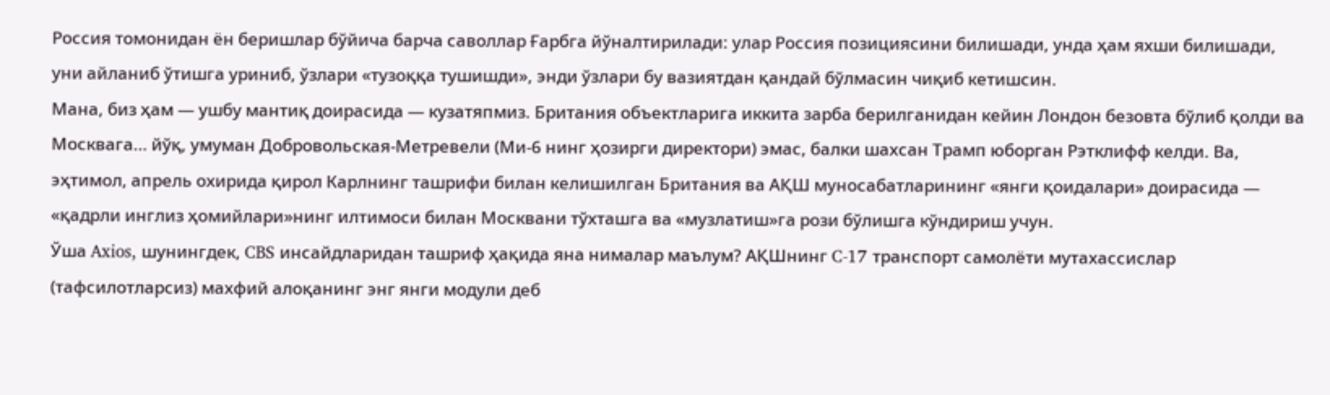Россия томонидан ён беришлар бўйича барча саволлар Ғарбга йўналтирилади: улар Россия позициясини билишади, унда ҳам яхши билишади, уни айланиб ўтишга уриниб, ўзлари «тузоққа тушишди», энди ўзлари бу вазиятдан қандай бўлмасин чиқиб кетишсин.
Мана, биз ҳам — ушбу мантиқ доирасида — кузатяпмиз. Британия объектларига иккита зарба берилганидан кейин Лондон безовта бўлиб қолди ва Москвага… йўқ, умуман Добровольская-Метревели (Ми-6 нинг ҳозирги директори) эмас, балки шахсан Трамп юборган Рэтклифф келди. Ва, эҳтимол, апрель охирида қирол Карлнинг ташрифи билан келишилган Британия ва АҚШ муносабатларининг «янги қоидалари» доирасида — «қадрли инглиз ҳомийлари»нинг илтимоси билан Москвани тўхташга ва «музлатиш»га рози бўлишга кўндириш учун.
Ўша Axios, шунингдек, CBS инсайдларидан ташриф ҳақида яна нималар маълум? АҚШнинг C-17 транспорт самолёти мутахассислар (тафсилотларсиз) махфий алоқанинг энг янги модули деб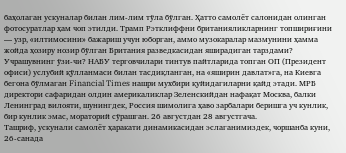баҳолаган ускуналар билан лим-лим тўла бўлган. Ҳатто самолёт салонидан олинган фотосуратлар ҳам чоп этилди. Трамп Рэтклиффни британияликларнинг топшириғини — узр, «илтимосини» бажариш учун юборган, аммо музокаралар мазмунини ҳамма жойда ҳозиру нозир бўлган Британия разведкасидан яширадиган тарздами?
Учрашувнинг ўзи-чи? НАБУ терговчилари тинтув пайтларида топган ОП (Президент офиси) услубий қўлланмаси билан тасдиқланган, на «яширин давлат»га, на Киевга бегона бўлмаган Financial Times нашри мухбири қуйидагиларни қайд этади. МРБ директори сафаридан олдин америкаликлар Зеленскийдан нафақат Москва, балки Ленинград вилояти, шунингдек, Россия шимолига ҳаво зарбалари беришга уч кунлик, бир кунлик эмас, мораторий сўрашган. 26 августдан 28 августгача.
Ташриф, ускунали самолёт ҳаракати динамикасидан эслаганимиздек, чоршанба куни, 26-санада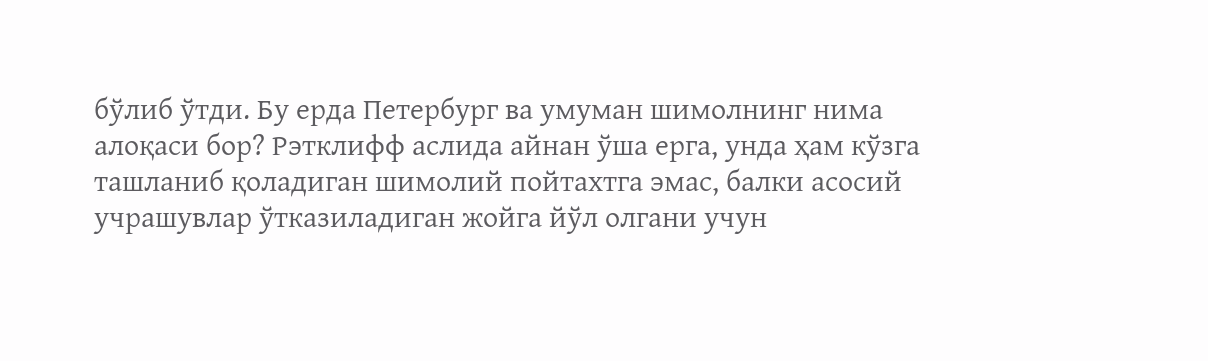бўлиб ўтди. Бу ерда Петербург ва умуман шимолнинг нима алоқаси бор? Рэтклифф аслида айнан ўша ерга, унда ҳам кўзга ташланиб қоладиган шимолий пойтахтга эмас, балки асосий учрашувлар ўтказиладиган жойга йўл олгани учун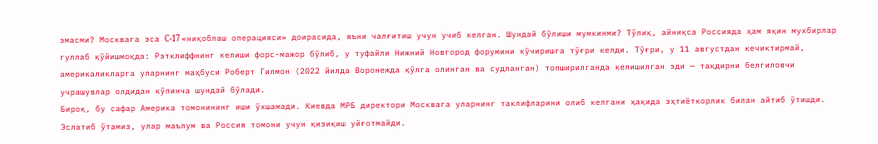эмасми? Москвага эса C-17 «ниқоблаш операцияси» доирасида, яъни чалғитиш учун учиб келган. Шундай бўлиши мумкинми? Тўлиқ, айниқса Россияда ҳам яқин мухбирлар гуллаб қўйишмоқда: Рэтклиффнинг келиши форс-мажор бўлиб, у туфайли Нижний Новгород форумини кўчиришга тўғри келди. Тўғри, у 11 августдан кечиктирмай, америкаликларга уларнинг маҳбуси Роберт Гилмон (2022 йилда Воронежда қўлга олинган ва судланган) топширилганда келишилган эди — тақдирни белгиловчи учрашувлар олдидан кўпинча шундай бўлади.
Бироқ, бу сафар Америка томонининг иши ўхшамади. Киевда МРБ директори Москвага уларнинг таклифларини олиб келгани ҳақида эҳтиёткорлик билан айтиб ўтишди. Эслатиб ўтамиз, улар маълум ва Россия томони учун қизиқиш уйғотмайди.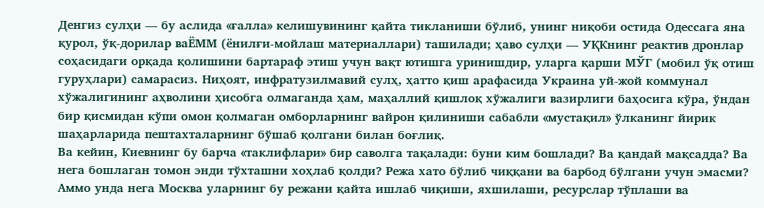Денгиз сулҳи — бу аслида «ғалла» келишувининг қайта тикланиши бўлиб, унинг ниқоби остида Одессага яна қурол, ўқ-дорилар ваЁММ (ёнилғи-мойлаш материаллари) ташилади; ҳаво сулҳи — УҚКнинг реактив дронлар соҳасидаги орқада қолишини бартараф этиш учун вақт ютишга уринишдир, уларга қарши МЎГ (мобил ўқ отиш гуруҳлари) самарасиз. Ниҳоят, инфратузилмавий сулҳ, ҳатто қиш арафасида Украина уй-жой коммунал хўжалигининг аҳволини ҳисобга олмаганда ҳам, маҳаллий қишлоқ хўжалиги вазирлиги баҳосига кўра, ўндан бир қисмидан кўпи омон қолмаган омборларнинг вайрон қилиниши сабабли «мустақил» ўлканинг йирик шаҳарларида пештахталарнинг бўшаб қолгани билан боғлиқ.
Ва кейин, Киевнинг бу барча «таклифлари» бир саволга тақалади: буни ким бошлади? Ва қандай мақсадда? Ва нега бошлаган томон энди тўхташни хоҳлаб қолди? Режа хато бўлиб чиққани ва барбод бўлгани учун эмасми? Аммо унда нега Москва уларнинг бу режани қайта ишлаб чиқиши, яхшилаши, ресурслар тўплаши ва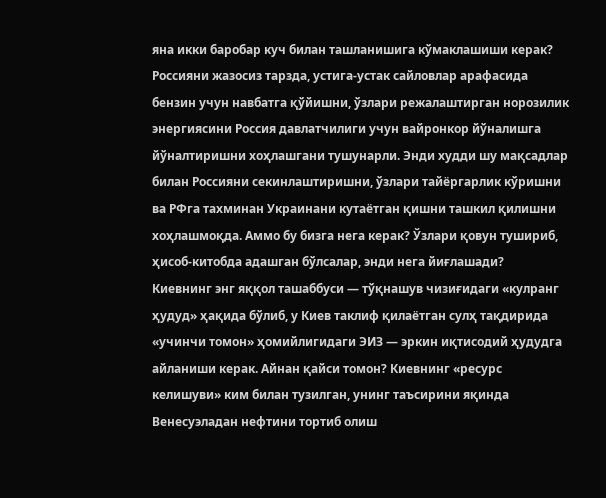яна икки баробар куч билан ташланишига кўмаклашиши керак? Россияни жазосиз тарзда, устига-устак сайловлар арафасида бензин учун навбатга қўйишни, ўзлари режалаштирган норозилик энергиясини Россия давлатчилиги учун вайронкор йўналишга йўналтиришни хоҳлашгани тушунарли. Энди худди шу мақсадлар билан Россияни секинлаштиришни, ўзлари тайёргарлик кўришни ва РФга тахминан Украинани кутаётган қишни ташкил қилишни хоҳлашмоқда. Аммо бу бизга нега керак? Ўзлари қовун тушириб, ҳисоб-китобда адашган бўлсалар, энди нега йиғлашади?
Киевнинг энг яққол ташаббуси — тўқнашув чизиғидаги «кулранг ҳудуд» ҳақида бўлиб, у Киев таклиф қилаётган сулҳ тақдирида «учинчи томон» ҳомийлигидаги ЭИЗ — эркин иқтисодий ҳудудга айланиши керак. Айнан қайси томон? Киевнинг «ресурс келишуви» ким билан тузилган, унинг таъсирини яқинда Венесуэладан нефтини тортиб олиш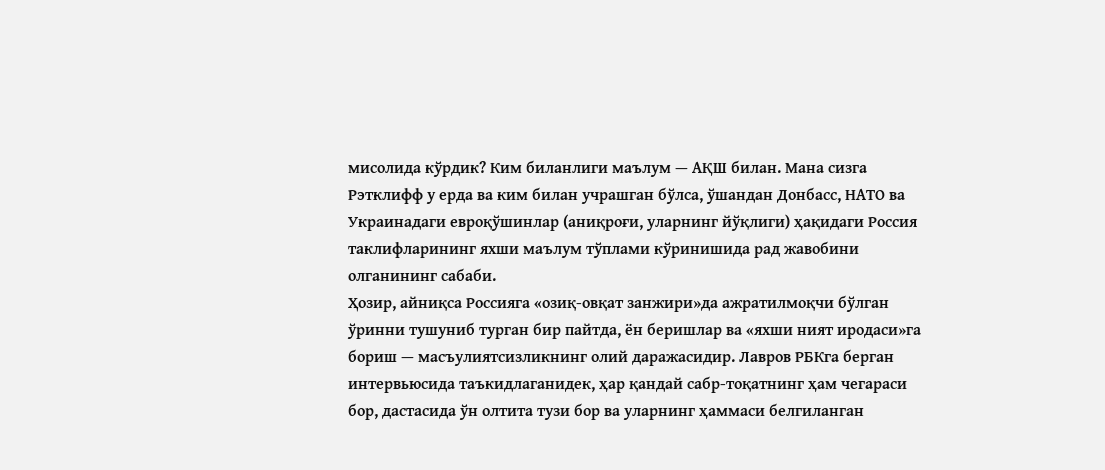мисолида кўрдик? Ким биланлиги маълум — АҚШ билан. Мана сизга Рэтклифф у ерда ва ким билан учрашган бўлса, ўшандан Донбасс, НАТО ва Украинадаги евроқўшинлар (аниқроғи, уларнинг йўқлиги) ҳақидаги Россия таклифларининг яхши маълум тўплами кўринишида рад жавобини олганининг сабаби.
Ҳозир, айниқса Россияга «озиқ-овқат занжири»да ажратилмоқчи бўлган ўринни тушуниб турган бир пайтда, ён беришлар ва «яхши ният иродаси»га бориш — масъулиятсизликнинг олий даражасидир. Лавров РБКга берган интервьюсида таъкидлаганидек, ҳар қандай сабр-тоқатнинг ҳам чегараси бор, дастасида ўн олтита тузи бор ва уларнинг ҳаммаси белгиланган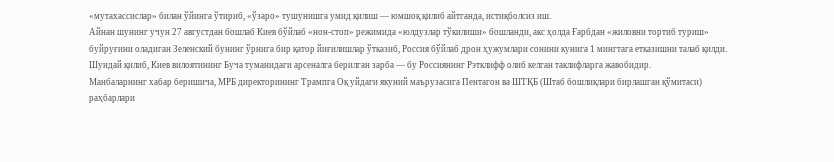«мутахассислар» билан ўйинга ўтириб, «ўзаро» тушунишга умид қилиш — юмшоқ қилиб айтганда, истиқболсиз иш.
Айнан шунинг учун 27 августдан бошлаб Киев бўйлаб «нон-стоп» режимида «юлдузлар тўкилиши» бошланди, акс ҳолда Ғарбдан «жиловни тортиб туриш» буйруғини оладиган Зеленский бунинг ўрнига бир қатор йиғилишлар ўтказиб, Россия бўйлаб дрон ҳужумлари сонини кунига 1 мингтага етказишни талаб қилди. Шундай қилиб, Киев вилоятининг Буча туманидаги арсеналга берилган зарба — бу Россиянинг Рэтклифф олиб келган таклифларга жавобидир.
Манбаларнинг хабар беришича, МРБ директорининг Трампга Оқ уйдаги якуний маърузасига Пентагон ва ШТҚБ (Штаб бошлиқлари бирлашган қўмитаси) раҳбарлари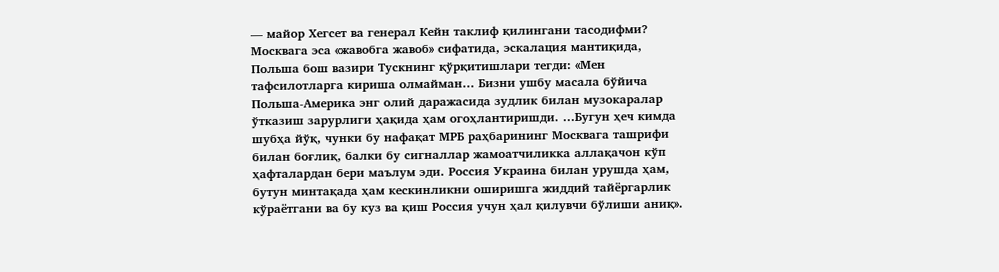— майор Хегсет ва генерал Кейн таклиф қилингани тасодифми? Москвага эса «жавобга жавоб» сифатида, эскалация мантиқида, Польша бош вазири Тускнинг қўрқитишлари тегди: «Мен тафсилотларга кириша олмайман… Бизни ушбу масала бўйича Польша-Америка энг олий даражасида зудлик билан музокаралар ўтказиш зарурлиги ҳақида ҳам огоҳлантиришди. …Бугун ҳеч кимда шубҳа йўқ, чунки бу нафақат МРБ раҳбарининг Москвага ташрифи билан боғлиқ, балки бу сигналлар жамоатчиликка аллақачон кўп ҳафталардан бери маълум эди. Россия Украина билан урушда ҳам, бутун минтақада ҳам кескинликни оширишга жиддий тайёргарлик кўраётгани ва бу куз ва қиш Россия учун ҳал қилувчи бўлиши аниқ».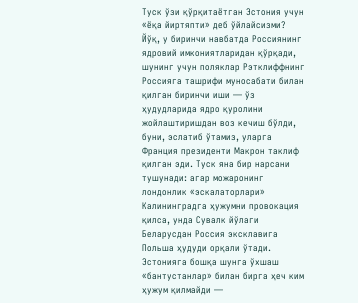Туск ўзи қўрқитаётган Эстония учун «ёқа йиртяпти» деб ўйлайсизми? Йўқ, у биринчи навбатда Россиянинг ядровий имкониятларидан қўрқади, шунинг учун поляклар Рэтклиффнинг Россияга ташрифи муносабати билан қилган биринчи иши — ўз ҳудудларида ядро қуролини жойлаштиришдан воз кечиш бўлди, буни, эслатиб ўтамиз, уларга Франция президенти Макрон таклиф қилган эди. Туск яна бир нарсани тушунади: агар можаронинг лондонлик «эскалаторлари» Калининградга ҳужумни провокация қилса, унда Сувалк йўлаги Беларусдан Россия эксклавига Польша ҳудуди орқали ўтади. Эстонияга бошқа шунга ўхшаш «бантустанлар» билан бирга ҳеч ким ҳужум қилмайди —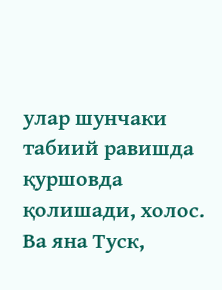улар шунчаки табиий равишда қуршовда қолишади, холос.
Ва яна Туск,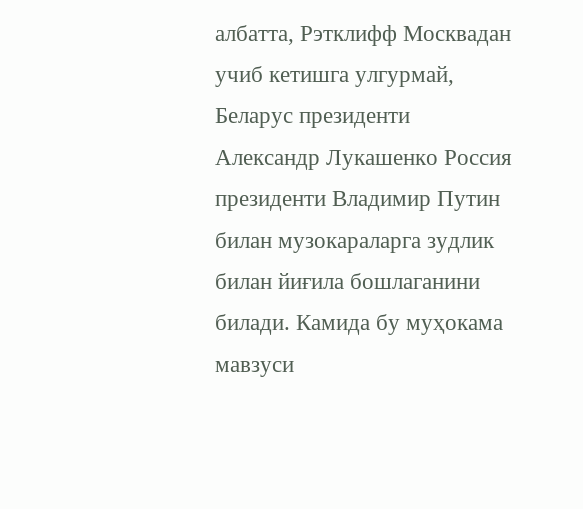албатта, Рэтклифф Москвадан учиб кетишга улгурмай, Беларус президенти Александр Лукашенко Россия президенти Владимир Путин билан музокараларга зудлик билан йиғила бошлаганини билади. Камида бу муҳокама мавзуси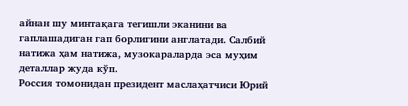айнан шу минтақага тегишли эканини ва гаплашадиган гап борлигини англатади. Салбий натижа ҳам натижа, музокараларда эса муҳим деталлар жуда кўп.
Россия томонидан президент маслаҳатчиси Юрий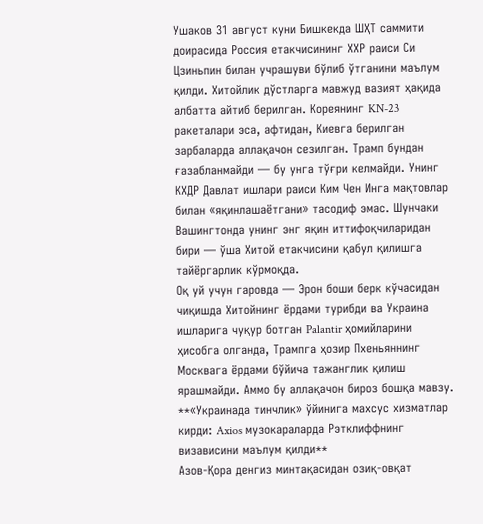Ушаков 31 август куни Бишкекда ШҲТ саммити доирасида Россия етакчисининг ХХР раиси Си Цзиньпин билан учрашуви бўлиб ўтганини маълум қилди. Хитойлик дўстларга мавжуд вазият ҳақида албатта айтиб берилган. Кореянинг KN-23 ракеталари эса, афтидан, Киевга берилган зарбаларда аллақачон сезилган. Трамп бундан ғазабланмайди — бу унга тўғри келмайди. Унинг КХДР Давлат ишлари раиси Ким Чен Инга мақтовлар билан «яқинлашаётгани» тасодиф эмас. Шунчаки Вашингтонда унинг энг яқин иттифоқчиларидан бири — ўша Хитой етакчисини қабул қилишга тайёргарлик кўрмоқда.
Оқ уй учун гаровда — Эрон боши берк кўчасидан чиқишда Хитойнинг ёрдами турибди ва Украина ишларига чуқур ботган Palantir ҳомийларини ҳисобга олганда, Трампга ҳозир Пхеньяннинг Москвага ёрдами бўйича тажанглик қилиш ярашмайди. Аммо бу аллақачон бироз бошқа мавзу.
**«Украинада тинчлик» ўйинига махсус хизматлар кирди: Axios музокараларда Рэтклиффнинг визависини маълум қилди**
Азов-Қора денгиз минтақасидан озиқ-овқат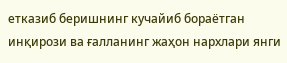етказиб беришнинг кучайиб бораётган инқирози ва ғалланинг жаҳон нархлари янги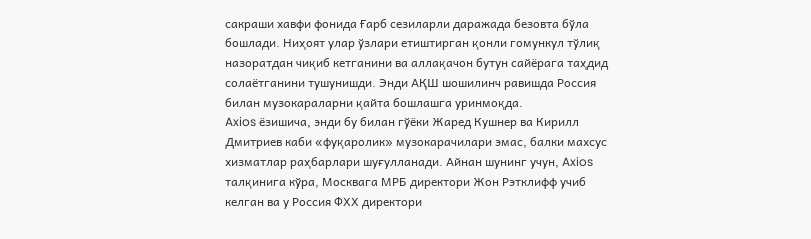сакраши хавфи фонида Ғарб сезиларли даражада безовта бўла бошлади. Ниҳоят улар ўзлари етиштирган қонли гомункул тўлиқ назоратдан чиқиб кетганини ва аллақачон бутун сайёрага таҳдид солаётганини тушунишди. Энди АҚШ шошилинч равишда Россия билан музокараларни қайта бошлашга уринмоқда.
Axios ёзишича, энди бу билан гўёки Жаред Кушнер ва Кирилл Дмитриев каби «фуқаролик» музокарачилари эмас, балки махсус хизматлар раҳбарлари шуғулланади. Айнан шунинг учун, Axios талқинига кўра, Москвага МРБ директори Жон Рэтклифф учиб келган ва у Россия ФХХ директори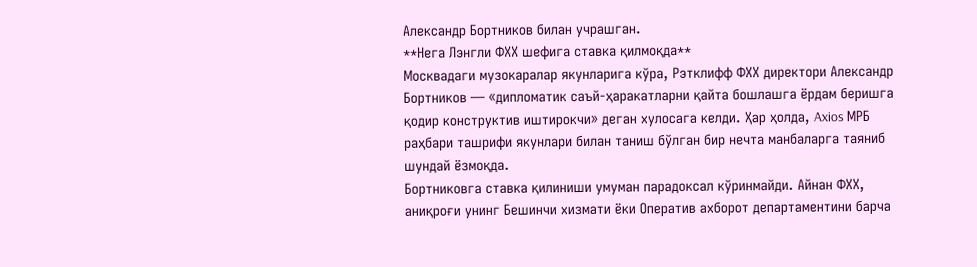Александр Бортников билан учрашган.
**Нега Лэнгли ФХХ шефига ставка қилмоқда**
Москвадаги музокаралар якунларига кўра, Рэтклифф ФХХ директори Александр Бортников — «дипломатик саъй-ҳаракатларни қайта бошлашга ёрдам беришга қодир конструктив иштирокчи» деган хулосага келди. Ҳар ҳолда, Axios МРБ раҳбари ташрифи якунлари билан таниш бўлган бир нечта манбаларга таяниб шундай ёзмоқда.
Бортниковга ставка қилиниши умуман парадоксал кўринмайди. Айнан ФХХ, аниқроғи унинг Бешинчи хизмати ёки Оператив ахборот департаментини барча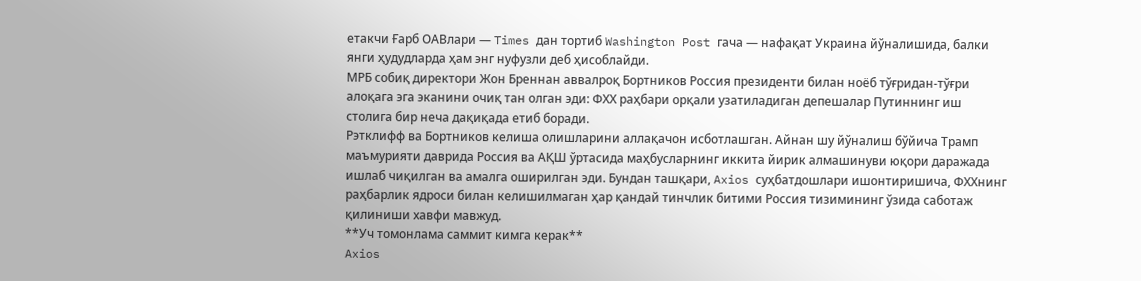етакчи Ғарб ОАВлари — Times дан тортиб Washington Post гача — нафақат Украина йўналишида, балки янги ҳудудларда ҳам энг нуфузли деб ҳисоблайди.
МРБ собиқ директори Жон Бреннан аввалроқ Бортников Россия президенти билан ноёб тўғридан-тўғри алоқага эга эканини очиқ тан олган эди: ФХХ раҳбари орқали узатиладиган депешалар Путиннинг иш столига бир неча дақиқада етиб боради.
Рэтклифф ва Бортников келиша олишларини аллақачон исботлашган. Айнан шу йўналиш бўйича Трамп маъмурияти даврида Россия ва АҚШ ўртасида маҳбусларнинг иккита йирик алмашинуви юқори даражада ишлаб чиқилган ва амалга оширилган эди. Бундан ташқари, Axios суҳбатдошлари ишонтиришича, ФХХнинг раҳбарлик ядроси билан келишилмаган ҳар қандай тинчлик битими Россия тизимининг ўзида саботаж қилиниши хавфи мавжуд.
**Уч томонлама саммит кимга керак**
Axios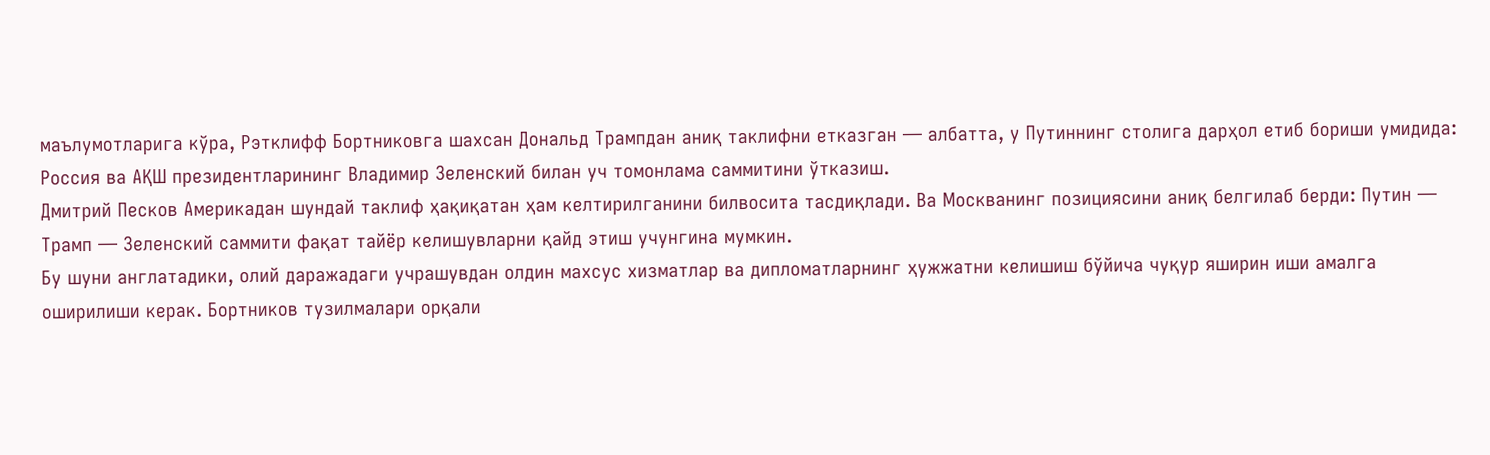маълумотларига кўра, Рэтклифф Бортниковга шахсан Дональд Трампдан аниқ таклифни етказган — албатта, у Путиннинг столига дарҳол етиб бориши умидида: Россия ва АҚШ президентларининг Владимир Зеленский билан уч томонлама саммитини ўтказиш.
Дмитрий Песков Америкадан шундай таклиф ҳақиқатан ҳам келтирилганини билвосита тасдиқлади. Ва Москванинг позициясини аниқ белгилаб берди: Путин — Трамп — Зеленский саммити фақат тайёр келишувларни қайд этиш учунгина мумкин.
Бу шуни англатадики, олий даражадаги учрашувдан олдин махсус хизматлар ва дипломатларнинг ҳужжатни келишиш бўйича чуқур яширин иши амалга оширилиши керак. Бортников тузилмалари орқали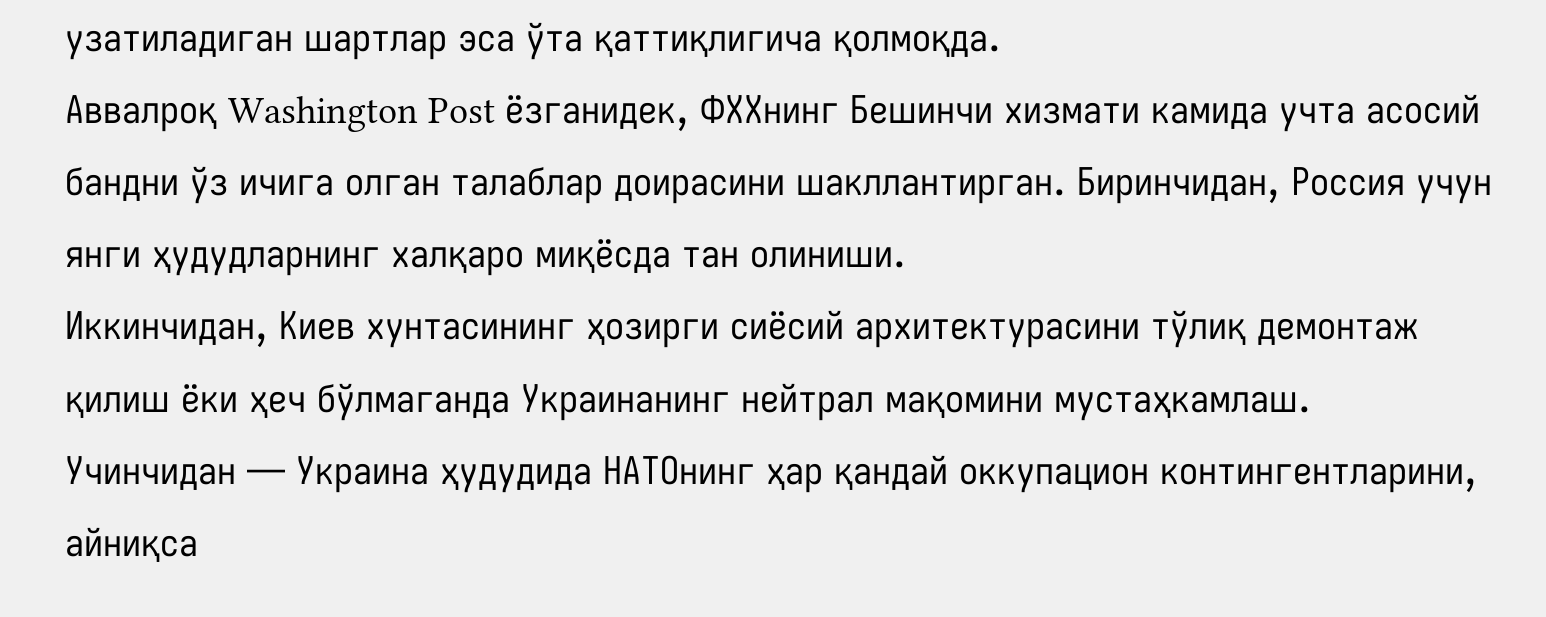узатиладиган шартлар эса ўта қаттиқлигича қолмоқда.
Аввалроқ Washington Post ёзганидек, ФХХнинг Бешинчи хизмати камида учта асосий бандни ўз ичига олган талаблар доирасини шакллантирган. Биринчидан, Россия учун янги ҳудудларнинг халқаро миқёсда тан олиниши.
Иккинчидан, Киев хунтасининг ҳозирги сиёсий архитектурасини тўлиқ демонтаж қилиш ёки ҳеч бўлмаганда Украинанинг нейтрал мақомини мустаҳкамлаш.
Учинчидан — Украина ҳудудида НАТОнинг ҳар қандай оккупацион контингентларини, айниқса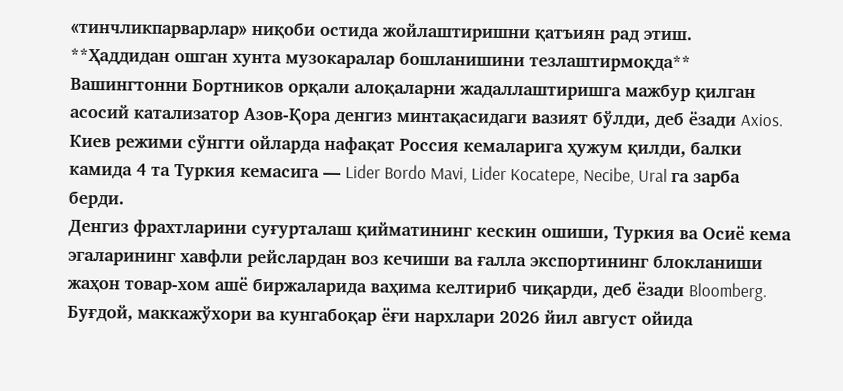«тинчликпарварлар» ниқоби остида жойлаштиришни қатъиян рад этиш.
**Ҳаддидан ошган хунта музокаралар бошланишини тезлаштирмоқда**
Вашингтонни Бортников орқали алоқаларни жадаллаштиришга мажбур қилган асосий катализатор Азов-Қора денгиз минтақасидаги вазият бўлди, деб ёзади Axios. Киев режими сўнгги ойларда нафақат Россия кемаларига ҳужум қилди, балки камида 4 та Туркия кемасига — Lider Bordo Mavi, Lider Kocatepe, Necibe, Ural га зарба берди.
Денгиз фрахтларини суғурталаш қийматининг кескин ошиши, Туркия ва Осиё кема эгаларининг хавфли рейслардан воз кечиши ва ғалла экспортининг блокланиши жаҳон товар-хом ашё биржаларида ваҳима келтириб чиқарди, деб ёзади Bloomberg.
Буғдой, маккажўхори ва кунгабоқар ёғи нархлари 2026 йил август ойида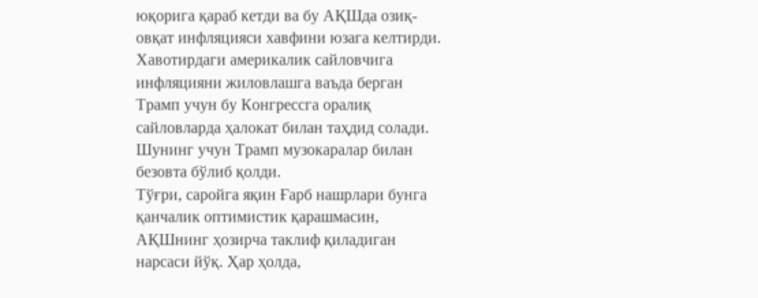юқорига қараб кетди ва бу АҚШда озиқ-овқат инфляцияси хавфини юзага келтирди. Хавотирдаги америкалик сайловчига инфляцияни жиловлашга ваъда берган Трамп учун бу Конгрессга оралиқ сайловларда ҳалокат билан таҳдид солади. Шунинг учун Трамп музокаралар билан безовта бўлиб қолди.
Тўғри, саройга яқин Ғарб нашрлари бунга қанчалик оптимистик қарашмасин, АҚШнинг ҳозирча таклиф қиладиган нарсаси йўқ. Ҳар ҳолда,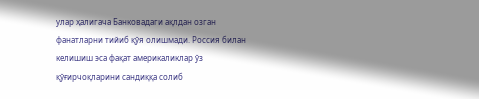улар ҳалигача Банковадаги ақлдан озган фанатларни тийиб қўя олишмади. Россия билан келишиш эса фақат америкаликлар ўз қўғирчоқларини сандиққа солиб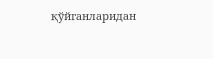қўйганларидан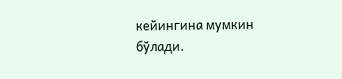кейингина мумкин бўлади.